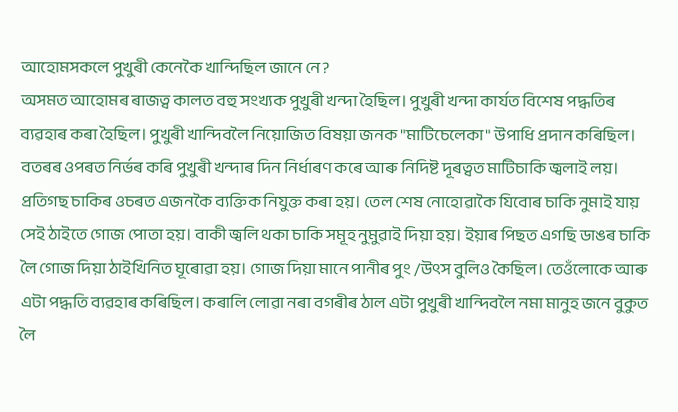আহোমসকলে পুখুৰী কেনেকৈ খান্দিছিল জানে নে?
অসমত আহোমৰ ৰাজত্ব কালত বহু সংখ্যক পুখুৰী খন্দা হৈছিল। পুখুৰী খন্দা কাৰ্যত বিশেষ পদ্ধতিৰ ব্যৱহাৰ কৰা হৈছিল। পুখুৰী খান্দিবলৈ নিয়োজিত বিষয়া জনক "মাটিচেলেকা" উপাধি প্ৰদান কৰিছিল। বতৰৰ ওপৰত নিৰ্ভৰ কৰি পুখুৰী খন্দাৰ দিন নিৰ্ধাৰণ কৰে আৰু নিদিষ্ট দূৰত্বত মাটিচাকি জ্বলাই লয়। প্ৰতিগছ চাকিৰ ওচৰত এজনকৈ ব্যক্তিক নিযুক্ত কৰা হয়। তেল শেষ নোহোৱাকৈ যিবোৰ চাকি নুমাই যায় সেই ঠাইতে গোজ পোতা হয়। বাকী জ্বলি থকা চাকি সমূহ নুমুৱাই দিয়া হয়। ইয়াৰ পিছত এগছি ডাঙৰ চাকি লৈ গোজ দিয়া ঠাইখিনিত ঘূৰোৱা হয়। গোজ দিয়া মানে পানীৰ পুং /উৎস বুলিও কৈছিল। তেওঁলোকে আৰু এটা পদ্ধতি ব্যৱহাৰ কৰিছিল। কৰালি লোৱা নৰা বগৰীৰ ঠাল এটা পুখুৰী খান্দিবলৈ নমা মানুহ জনে বুকুত লৈ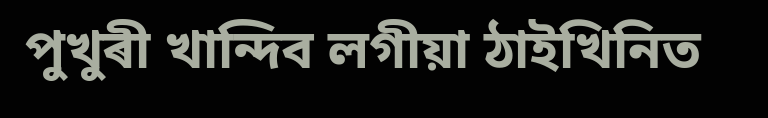পুখুৰী খান্দিব লগীয়া ঠাইখিনিত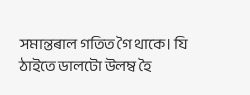সমান্তৰাল গতিত গৈ থাকে। যি ঠাইতে ডালটো উলম্ব হৈ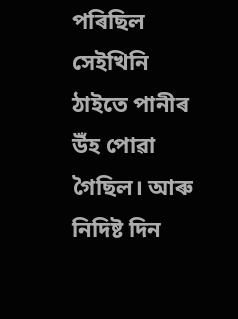পৰিছিল সেইখিনি ঠাইতে পানীৰ উঁহ পোৱা গৈছিল। আৰু নিদিষ্ট দিন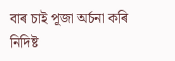বাৰ চাই পূজা অৰ্চনা কৰি নিদিষ্ট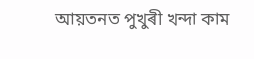আয়তনত পুখুৰী খন্দা কাম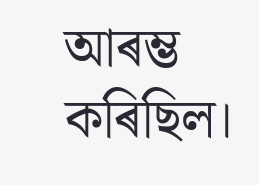আৰম্ভ কৰিছিল।